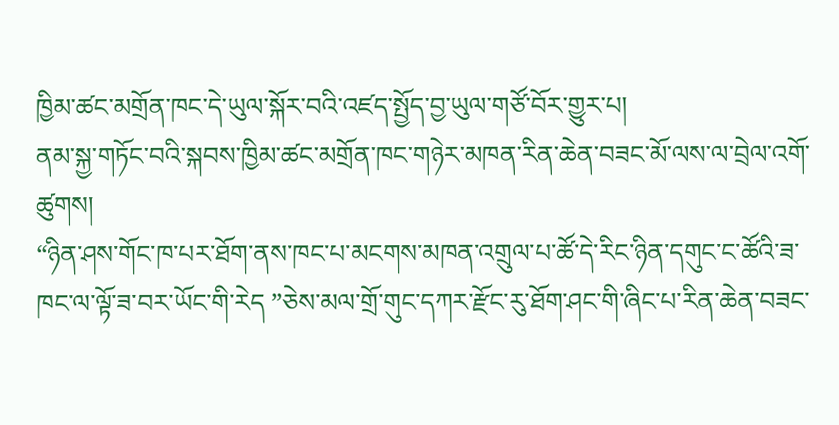ཁྱིམ་ཚང་མགྲོན་ཁང་དེ་ཡུལ་སྐོར་བའི་འཛད་སྤྱོད་བྱ་ཡུལ་གཙོ་བོར་གྱུར་པ།
ནམ་སྐྱ་གཏོང་བའི་སྐབས་ཁྱིམ་ཚང་མགྲོན་ཁང་གཉེར་མཁན་རིན་ཆེན་བཟང་མོ་ལས་ལ་བྲེལ་འགོ་ཚུགས།
“ཉིན་ཤས་གོང་ཁ་པར་ཐོག་ནས་ཁང་པ་མངགས་མཁན་འགྲུལ་པ་ཚོ་དེ་རིང་ཉིན་དགུང་ང་ཚོའི་ཟ་ཁང་ལ་ལྟོ་ཟ་བར་ཡོང་གི་རེད ”ཅེས་མལ་གྲོ་གུང་དཀར་རྫོང་རུ་ཐོག་ཤང་གི་ཞིང་པ་རིན་ཆེན་བཟང་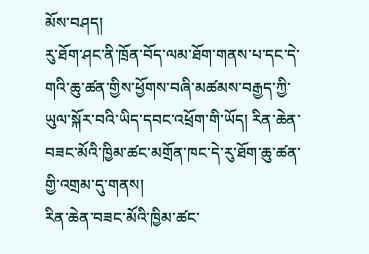མོས་བཤད།
རུ་ཐོག་ཤང་ནི་ཁྲོན་བོད་ལམ་ཐོག་གནས་པ་དང་དེ་གའི་ཆུ་ཚན་གྱིས་ཕྱོགས་བཞི་མཚམས་བརྒྱད་ཀྱི་ཡུལ་སྐོར་བའི་ཡིད་དབང་འཕྲོག་གི་ཡོད། རིན་ཆེན་བཟང་མོའི་ཁྱིམ་ཚང་མགྲོན་ཁང་དེ་རུ་ཐོག་ཆུ་ཚན་གྱི་འགྲམ་དུ་གནས།
རིན་ཆེན་བཟང་མོའི་ཁྱིམ་ཚང་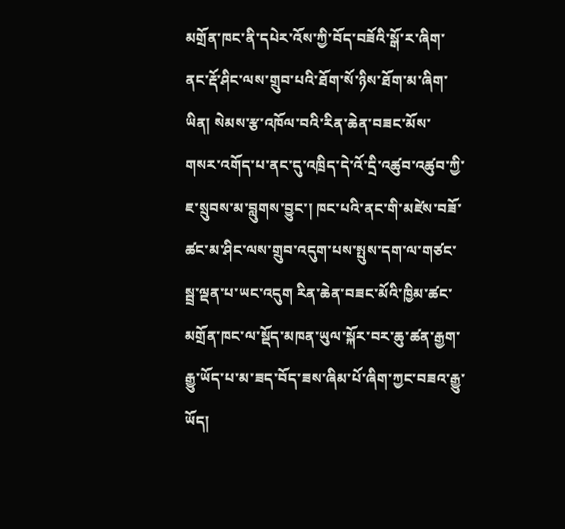མགྲོན་ཁང་ནི་དཔེར་འོས་ཀྱི་བོད་བཟོའི་སྒོ་ར་ཞིག་ནང་རྡོ་ཤིང་ལས་གྲུབ་པའི་ཐོག་སོ་ཉིས་ཐོག་མ་ཞིག་ཡིན། སེམས་རྩ་འཁོལ་བའི་རིན་ཆེན་བཟང་མོས་གསར་འགོད་པ་ནང་དུ་འཁྲིད་དེ་འོ་དྲི་འཚུབ་འཚུབ་ཀྱི་ཇ་སྲུབས་མ་བླུགས་བྱུང་། ཁང་པའི་ནང་གི་མཛེས་བཟོ་ཚང་མ་ཤིང་ལས་གྲུབ་འདུག་པས་སྤུས་དག་ལ་གཙང་སྦྲ་ལྡན་པ་ཡང་འདུག རིན་ཆེན་བཟང་མོའི་ཁྱིམ་ཚང་མགྲོན་ཁང་ལ་སྡོད་མཁན་ཡུལ་སྐོར་བར་ཆུ་ཚན་རྒྱག་རྒྱུ་ཡོད་པ་མ་ཟད་བོད་ཟས་ཞིམ་པོ་ཞིག་ཀྱང་བཟའ་རྒྱུ་ཡོད།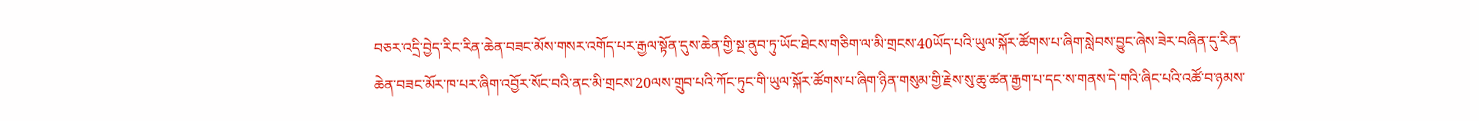བཅར་འདྲི་བྱེད་རིང་རིན་ཆེན་བཟང་མོས་གསར་འགོད་པར་རྒྱལ་སྟོན་དུས་ཆེན་གྱི་སྔ་ནུབ་ཏུ་ཡོང་ཐེངས་གཅིག་ལ་མི་གྲངས་40ཡོད་པའི་ཡུལ་སྐོར་ཚོགས་པ་ཞིག་སླེབས་བྱུང་ཞེས་ཟེར་བཞིན་དུ་རིན་ཆེན་བཟང་མོར་ཁ་པར་ཞིག་འབྱོར་སོང་བའི་ནང་མི་གྲངས་20ལས་གྲུབ་པའི་ཀོང་ཏུང་གི་ཡུལ་སྐོར་ཚོགས་པ་ཞིག་ཉིན་གསུམ་གྱི་རྗེས་སུ་ཆུ་ཚན་རྒྱག་པ་དང་ས་གནས་དེ་གའི་ཞིང་པའི་འཚོ་བ་ཉམས་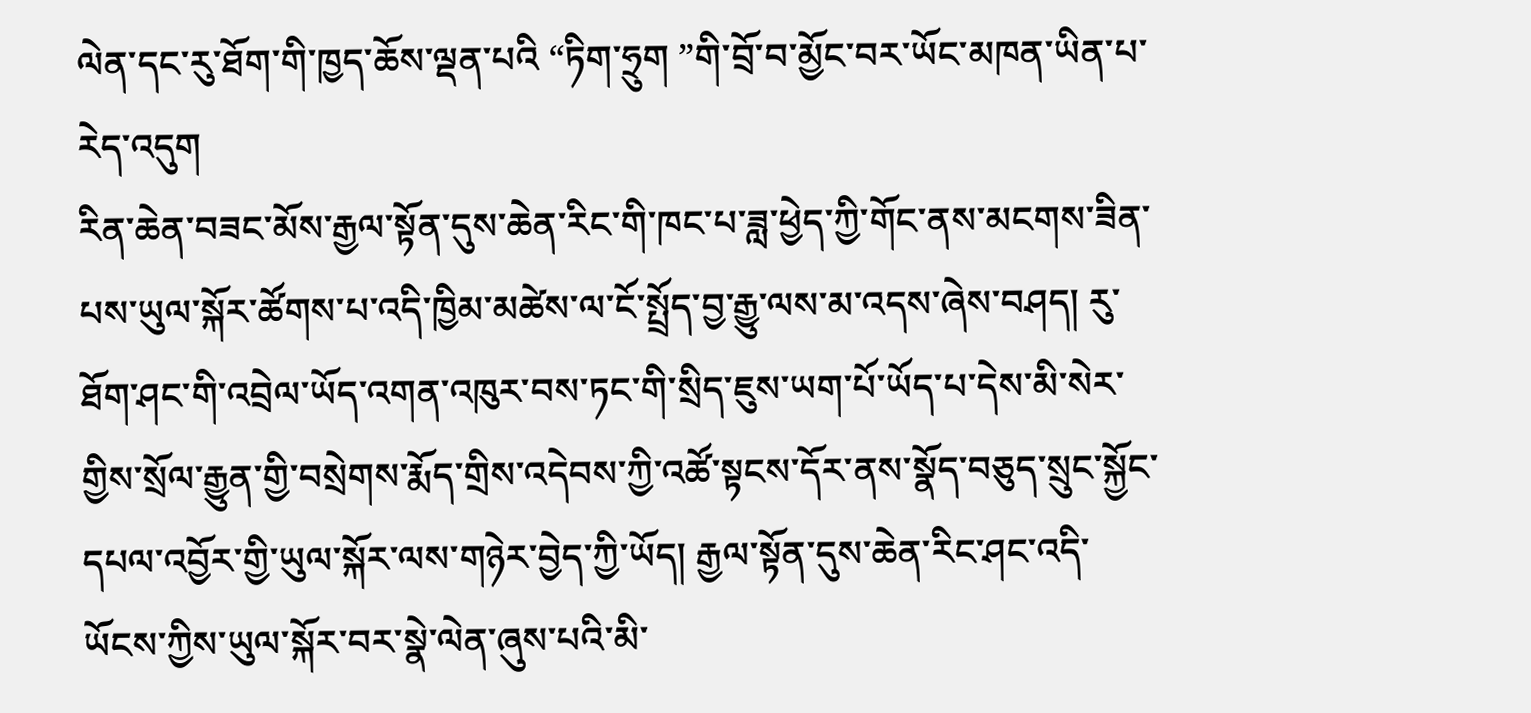ལེན་དང་རུ་ཐོག་གི་ཁྱད་ཆོས་ལྡན་པའི “ཏིག་ཧྲུག ”གི་བྲོ་བ་མྱོང་བར་ཡོང་མཁན་ཡིན་པ་རེད་འདུག
རིན་ཆེན་བཟང་མོས་རྒྱལ་སྟོན་དུས་ཆེན་རིང་གི་ཁང་པ་ཟླ་ཕྱེད་ཀྱི་གོང་ནས་མངགས་ཟིན་པས་ཡུལ་སྐོར་ཚོགས་པ་འདི་ཁྱིམ་མཚེས་ལ་ངོ་སྤྲོད་བྱ་རྒྱུ་ལས་མ་འདས་ཞེས་བཤད། རུ་ཐོག་ཤང་གི་འབྲེལ་ཡོད་འགན་འཁུར་བས་ཏང་གི་སྲིད་ཇུས་ཡག་པོ་ཡོད་པ་དེས་མི་སེར་གྱིས་སྲོལ་རྒྱུན་གྱི་བསྲེགས་རྨོད་གྲིས་འདེབས་ཀྱི་འཚོ་སྟངས་དོར་ནས་སྣོད་བཅུད་སྲུང་སྐྱོང་དཔལ་འབྱོར་གྱི་ཡུལ་སྐོར་ལས་གཉེར་བྱེད་ཀྱི་ཡོད། རྒྱལ་སྟོན་དུས་ཆེན་རིང་ཤང་འདི་ཡོངས་ཀྱིས་ཡུལ་སྐོར་བར་སྣེ་ལེན་ཞུས་པའི་མི་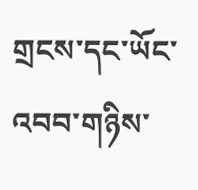གྲངས་དང་ཡོང་འབབ་གཉིས་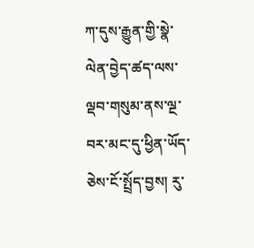ཀ་དུས་རྒྱུན་གྱི་སྣེ་ལེན་བྱེད་ཚད་ལས་ལྡབ་གསུམ་ནས་ལྔ་བར་མང་དུ་ཕྱིན་ཡོད་ཅེས་ངོ་སྤྲོད་བྱས། རུ་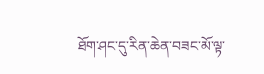ཐོག་ཤང་དུ་རིན་ཆེན་བཟང་མོ་ལྟ་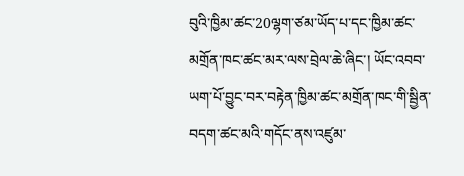བུའི་ཁྱིམ་ཚང་20ལྷག་ཙམ་ཡོད་པ་དང་ཁྱིམ་ཚང་མགྲོན་ཁང་ཚང་མར་ལས་བྲེལ་ཆེ་ཞིང་། ཡོང་འབབ་ཡག་པོ་བྱུང་བར་བརྟེན་ཁྱིམ་ཚང་མགྲོན་ཁང་གི་སྦྱིན་བདག་ཚང་མའི་གདོང་ནས་འཛུམ་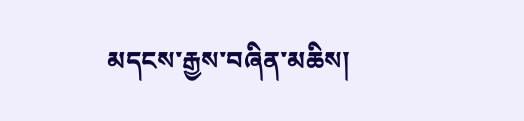མདངས་རྒྱས་བཞིན་མཆིས།